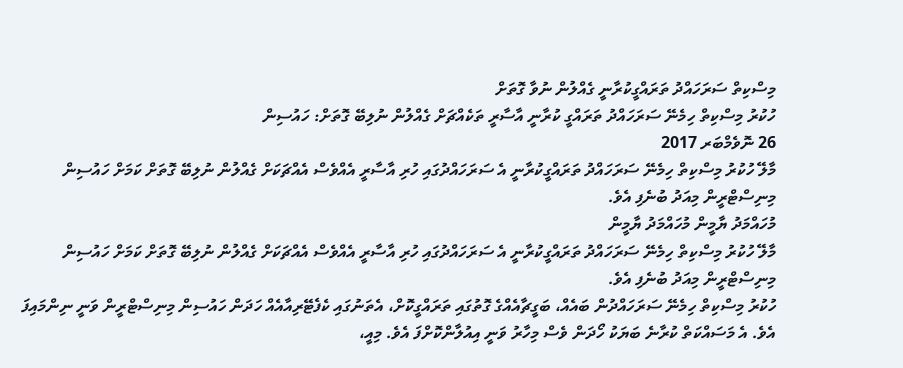މިސްކިތް ސަރަހައްދު ތަރައްގީކުރާނީ ގެއްލުން ނުވާ ގޮތަށް
ހުކުރު މިސްކިތް ހިމެނޭ ސަރަހައްދު ތަރައްގީ ކުރާނީ އާސާރީ ތަކެއްޗަށް ގެއްލުން ނުލިބޭ ގޮތަށް: ހައުސިން
26 ނޮވެމްބަރ 2017
މާލޭ ހުކުރު މިސްކިތް ހިމެނޭ ސަރަހައްދު ތަރައްގީކުރާނީ އެ ސަރަހައްދުގައި ހުރި އާސާރީ އެއްވެސް އެއްޗަކަށް ގެއްލުން ނުލިބޭ ގޮތަށް ކަމަށް ހައުސިން މިނިސްޓްރީން މިއަދު ބުނެފި އެވެ.
މުހައްމަދު ޔާމީން މުހައްމަދު ޔާމީން
މާލޭ ހުކުރު މިސްކިތް ހިމެނޭ ސަރަހައްދު ތަރައްގީކުރާނީ އެ ސަރަހައްދުގައި ހުރި އާސާރީ އެއްވެސް އެއްޗަކަށް ގެއްލުން ނުލިބޭ ގޮތަށް ކަމަށް ހައުސިން މިނިސްޓްރީން މިއަދު ބުނެފި އެވެ.
ހުކުރު މިސްކިތް ހިމެނޭ ސަރަހައްދުން ބައެއް، ބަގީޗާއެއްގެ ގޮތުގައި ތަރައްގީކޮށް، އެތަނުގައި ކެފެޓޭރިއާއެއް ހަދަން ހައުސިން މިނިސްޓްރީން ވަނީ ނިންމައިފަ އެވެ. އެ މަސައްކަތް ކުރާނެ ބަޔަކު ހޯދަން ވެސް މިހާރު ވަނީ އިއުލާންކޮށްފަ އެވެ. މިއީ،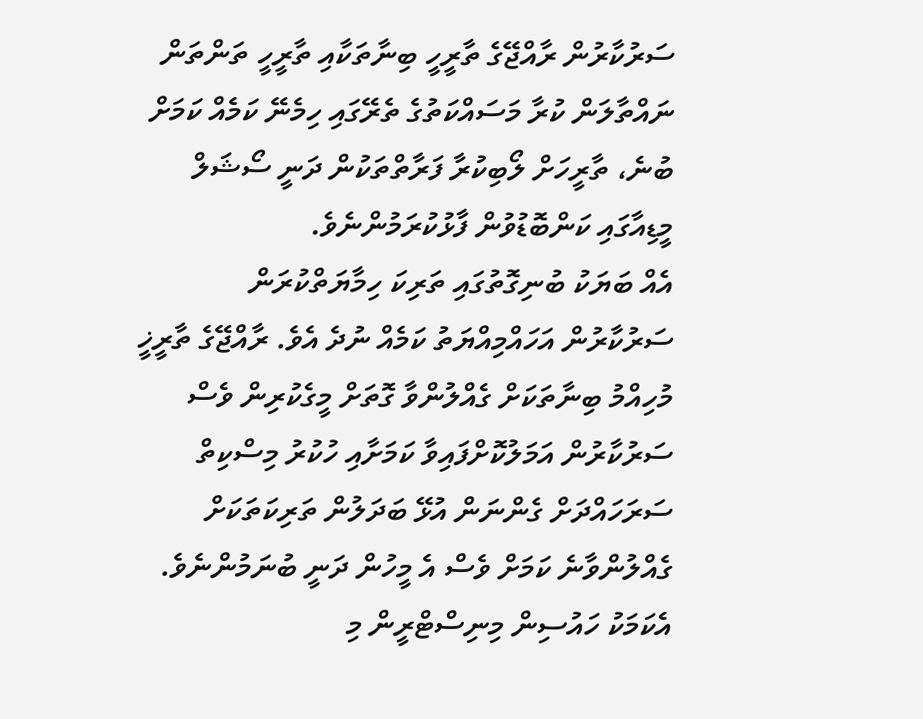ސަރުކާރުން ރާއްޖޭގެ ތާރީހީ ބިނާތަކާއި ތާރީހީ ތަންތަން ނައްތާލަން ކުރާ މަސައްކަތުގެ ތެރޭގައި ހިމެނޭ ކަމެއް ކަމަށް ބުނެ، ތާރީހަށް ލޯބިކުރާ ފަރާތްތަކުން ދަނީ ސޯޝަލް މީޑިއާގައި ކަންބޮޑުވުން ފާޅުކުރަމުންނެވެ.
އެއް ބަޔަކު ބުނިގޮތުގައި ތަރިކަ ހިމާޔަތްކުރަން ސަރުކާރުން އަހައްމިއްޔަތު ކަމެއް ނުދެ އެވެ. ރާއްޖޭގެ ތާރީޚީ މުހިއްމު ބިނާތަކަށް ގެއްލުންވާ ގޮތަށް މީގެކުރިން ވެސް ސަރުކާރުން އަމަލުކޮށްފައިވާ ކަމަށާއި ހުކުރު މިސްކިތް ސަރަހައްދަށް ގެންނަން އުޅޭ ބަދަލުން ތަރިކަތަކަށް ގެއްލުންވާނެ ކަމަށް ވެސް އެ މީހުން ދަނީ ބުނަމުންނެވެ.
އެކަމަކު ހައުސިން މިނިސްޓްރީން މި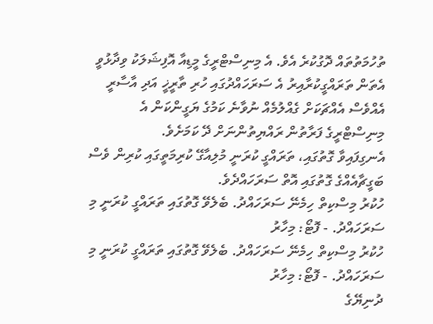ތުހުމަތުތައް ދޮގުކުރެ އެވެ. އެ މިނިސްޓްރީގެ މީޑިއާ އޮފިޝަލަކު ވިދާޅުވީ އެތަން ތަރައްގީކުރާއިރު އެ ސަރަހައްދުގައި ހުރި ތާރީޚީ އަދި އާސާރީ އެއްވެސް އެއްޗަކަށް ގެއްލުމެއް ނުވާނެ ކަމުގެ ޔަގީންކަން އެ މިނިސްޓްރީގެ ފަރާތުން ރައްޔިތުންނަށް ދޭ ކަމަށެވެ.
އެނގިފައިވާ ގޮތުގައި، ތަރައްގީ ކުރަނީ މުލިއާގޭ ކުރިމަތީގައި ކުރިން ވެސް ބަގީޗާއެއްގެ ގޮތުގައި އޮތް ސަރަހައްދެވެ.
ހުކުރު މިސްކިތް ހިމެނޭ ސަރަހައްދު. ބެލެވޭ ގޮތުގައި ތަރައްގީ ކުރަނީ މި ސަރަހައްދު. - ފޮޓޯ: މިހާރު
ހުކުރު މިސްކިތް ހިމެނޭ ސަރަހައްދު. ބެލެވޭ ގޮތުގައި ތަރައްގީ ކުރަނީ މި ސަރަހައްދު. - ފޮޓޯ: މިހާރު
ދުނިޔޭގެ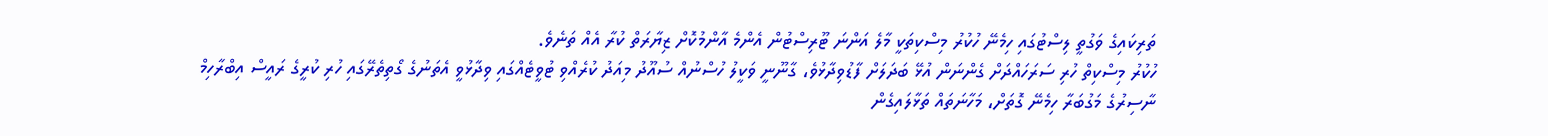ތަރިކައިގެ ވަގުތީ ލިސްޓުގައި ހިމެނޭ ހުކުރު މިސްކިތަކީ މާލެ އަންނަ ޓޫރިސްޓުން އެންމެ އާންމުކޮށް ޒިޔާރަތް ކުރާ އެއް ތަނެވެ.
ހުކުރު މިސްކިތް ހުރި ސަރަހައްދަށް ގެންނަން އުޅޭ ބަދަލަށް ފާޑުވިދާޅުވެ، ގާނޫނީ ވަކީލު ހުސްނުއް ސުއޫދު މިއަދު ކުރެއްވި ޓުވީޓެއްގައި ވިދާޅުވީ އެތަނުގެ ގޯތިތެރޭގައި ހުރި ކުރީގެ ރައީސް އިބްރާހިމް ނާސިރުގެ މަގުބަރާ ހިމެނޭ ގޮތަށް، މަހާނަތައް ތަޅާލައިގެން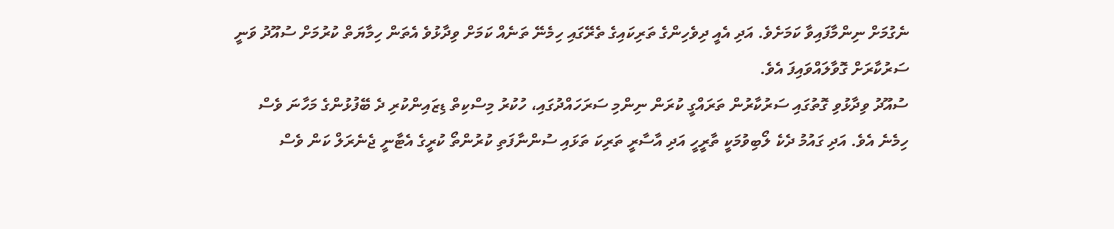ނެގުމަށް ނިންމާފައިވާ ކަމަށެވެ. އަދި އެއީ ދިވެހިންގެ ތަރިކައިގެ ތެރޭގައި ހިމެނޭ ތަނެއް ކަމަށް ވިދާޅުވެ އެތަން ހިމާޔަތް ކުރުމަށް ސުއޫދު ވަނީ ސަރުކާރަށް ގޮވާލައްވައިފަ އެވެ.
ސުއޫދު ވިދާޅުވި ގޮތުގައި ސަރުކާރުން ތަރައްގީ ކުރަން ނިންމި ސަރަހައްދުގައި، ހުކުރު މިސްކިތް ޑިޒައިންކުރި ދެ ބޭފުޅުންގެ މަހާނަ ވެސް ހިމެނެ އެވެ. އަދި ގައުމު ދެކެ ލޯބިވުމަކީ ތާރީހީ އަދި އާސާރީ ތަރިކަ ތަޅައި ސުންނާފަތި ކުރުންތޯ ކުރީގެ އެޓާނީ ޖެނެރަލް ކަން ވެސް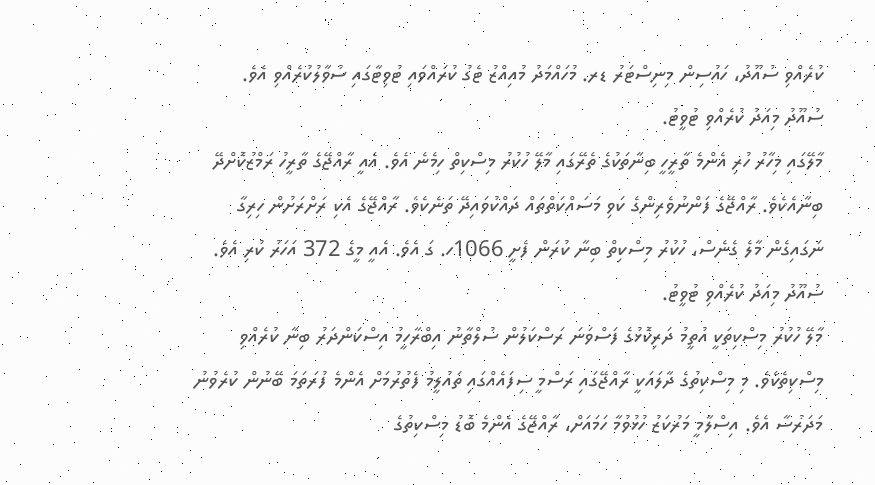ކުރެއްވި ސުއޫދު، ހައުސިން މިނިސްޓަރު ޑރ. މުހައްމަދު މުއިއްޒު ޓެގު ކުރައްވައި ޓުވިޓާގައި ސުވާލުކުރެއްވި އެވެ.
ސުއޫދު މިއަދު ކުރެއްވި ޓުވީޓު.
މާލޭގައި މިހާރު ހުރި އެންމެ ތާރީހީ ބިނާތަކުގެ ތެރޭގައި މާލޭ ހުކުރު މިސްކިތް ހިމެނެ އެވެ. އެއީ ރާއްޖޭގެ ތާރީހު ރަމްޒުކޮށްދޭ ބިނާއެކެވެ. ރާއްޖޭގެ ފަންނުވެރިންގެ ކަވި މަސައްކަތްތައް ދައްކުވައިދޭ ތަނެކެވެ. ރާއްޖޭގެ އެކި ރަށްރަށުން ހިރިގާ ނަގައިގެން މާލެ ގެނެސް، ހުކުރު މިސްކިތް ބިނާ ކުރަން ފެށީ 1066ހ. ގަ އެވެ. އެއީ މީގެ 372 އަހަރު ކުރި އެވެ.
ސުއޫދު މިއަދު ކުރެއްވި ޓުވީޓު.
މާލޭ ހުކުރު މިސްކިތަކީ އުތީމު ދަރިކޮޅުގެ ފަސްވަނަ ރަސްކަލުން ސުލްތާނު އިބްރާހީމު އިސްކަންދަރު ބިނާ ކުރެއްވި މިސްކިތެކެވެ. މި މިސްކިތުގެ ދާލައަކީ ރާއްޖޭގައި ރަސްމީ ސިފައެއްގައި ތައުލީމު ފެތުރުމަށް އެންމެ ފުރަތަމަ ބޭނުން ކުރެވުނު މަދަރުސާ އެވެ. އިސްލާމީ މަރުކަޒު ހުޅުވުމާ ހަމައަށް، ރާއްޖޭގެ އެންމެ ބޮޑު މިސްކިތުގެ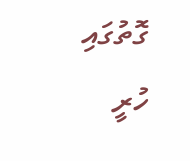ގޮތުގައި ހުރީ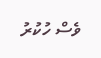ވެސް ހުކުރު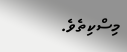މިސްކިތެވެ.